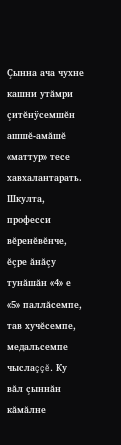Çынна ача чухне кашни утăмри çитĕнÿсемшĕн ашшĕ-амăшĕ «маттур» тесе хавхалантарать. Шкулта, професси вĕренĕвĕнче, ĕçре ăнăçу тунăшăн «4» е «5» паллăсемпе, тав хучĕсемпе, медальсемпе чыслаççĕ. Ку вăл çыннăн кăмăлне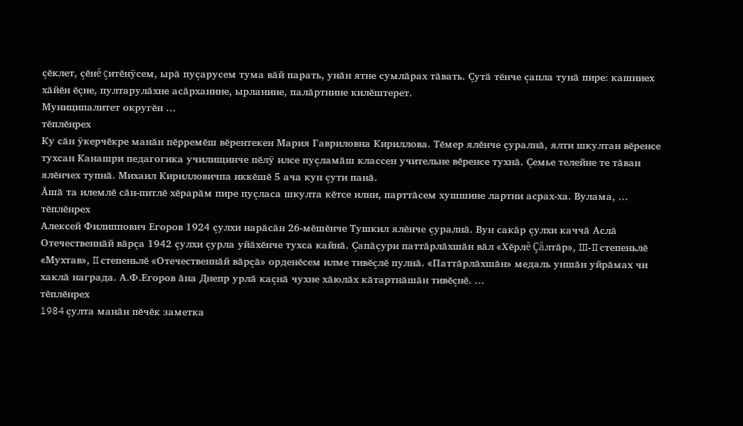çĕклет, çĕнĕ çитĕнÿсем, ырă пуçарусем тума вăй парать, унăн ятне сумлăрах тăвать. Çутă тĕнче çапла тунă пире: кашниех хăйĕн ĕçне, пултарулăхне асăрханине, ырланине, палăртнине килĕштерет.
Муниципалитет округĕн …
тĕплĕнрех
Ку сăн ÿкерчĕкре манăн пĕрремĕш вĕрентекен Мария Гавриловна Кириллова. Тĕмер ялĕнче çуралнă, ялти шкултан вĕренсе тухсан Канашри педагогика училищинче пĕлÿ илсе пуçламăш классен учительне вĕренсе тухнă. Çемье телейне те тăван ялĕнчех тупнă. Михаил Кирилловичпа иккĕшĕ 5 ача кун çути панă.
Ăшă та илемлĕ сăн-питлĕ хĕрарăм пире пуçласа шкулта кĕтсе илни, парттăсем хушшине лартни асрах-ха. Вулама, …
тĕплĕнрех
Алексей Филиппович Егоров 1924 çулхи нарăсăн 26-мĕшĕнче Тушкил ялĕнче çуралнă. Вун сакăр çулхи каччă Аслă Отечественнăй вăрçа 1942 çулхи çурла уйăхĕнче тухса кайнă. Çапăçури паттăрлăхшăн вăл «Хĕрлĕ Çăлтăр», III-II степеньлĕ «Мухтав», II степеньлĕ «Отечественнăй вăрçă» орденĕсем илме тивĕçлĕ пулнă. «Паттăрлăхшăн» медаль уншăн уйрăмах чи хаклă награда. А.Ф.Егоров ăна Днепр урлă каçнă чухне хăюлăх кăтартнăшăн тивĕçнĕ. …
тĕплĕнрех
1984 çулта манăн пĕчĕк заметка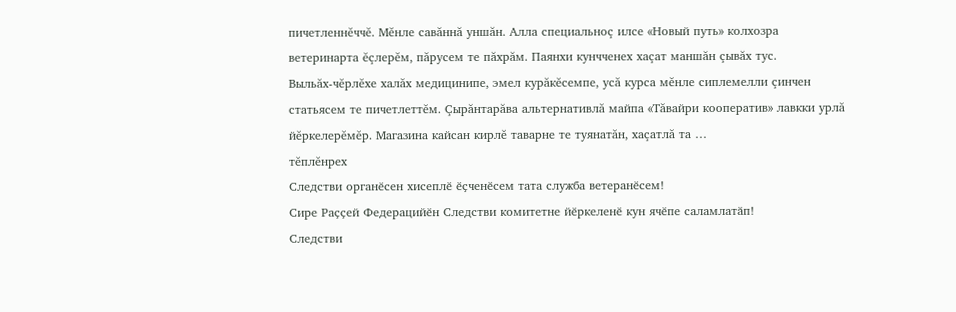пичетленнĕччĕ. Мĕнле савăннă уншăн. Алла специальноç илсе «Новый путь» колхозра ветеринарта ĕçлерĕм, пăрусем те пăхрăм. Паянхи кунчченех хаçат маншăн çывăх тус.
Выльăх-чĕрлĕхе халăх медицинипе, эмел курăкĕсемпе, усă курса мĕнле сиплемелли çинчен статьясем те пичетлеттĕм. Çырăнтарăва альтернативлă майпа «Тăвайри кооператив» лавкки урлă йĕркелерĕмĕр. Магазина кайсан кирлĕ таварне те туянатăн, хаçатлă та …
тĕплĕнрех
Следстви органӗсен хисеплӗ ӗҫченӗсем тата служба ветеранӗсем!
Сире Раҫҫей Федерацийӗн Следстви комитетне йӗркеленӗ кун ячӗпе саламлатӑп!
Следстви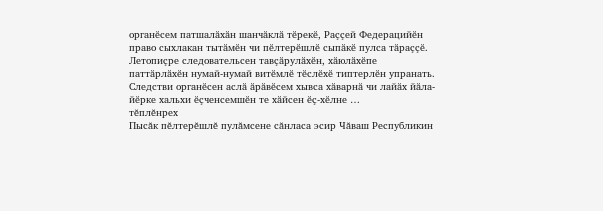органӗсем патшалӑхӑн шанчӑклӑ тӗрекӗ, Раҫҫей Федерацийӗн право сыхлакан тытӑмӗн чи пӗлтерӗшлӗ сыпӑкӗ пулса тӑраҫҫӗ.
Летопиҫре следовательсен тавҫӑрулӑхӗн, хӑюлӑхӗпе паттӑрлӑхӗн нумай-нумай витӗмлӗ тӗслӗхӗ типтерлӗн упранать. Следстви органӗсен аслӑ ӑрӑвӗсем хывса хӑварнӑ чи лайӑх йӑла-йӗрке хальхи ӗҫченсемшӗн те хӑйсен ӗҫ-хӗлне …
тĕплĕнрех
Пысăк пĕлтерĕшлĕ пулăмсене сăнласа эсир Чăваш Республикин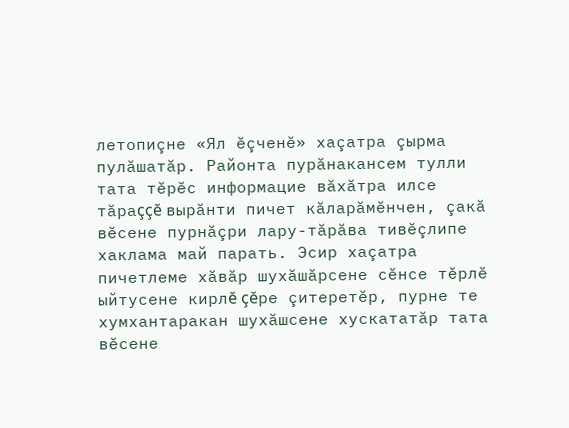летопиçне «Ял ĕçченĕ» хаçатра çырма пулăшатăр. Районта пурăнакансем тулли тата тĕрĕс информацие вăхăтра илсе тăраççĕ вырăнти пичет кăларăмĕнчен, çакă вĕсене пурнăçри лару-тăрăва тивĕçлипе хаклама май парать. Эсир хаçатра пичетлеме хăвăр шухăшăрсене сĕнсе тĕрлĕ ыйтусене кирлĕ çĕре çитеретĕр, пурне те хумхантаракан шухăшсене хускататăр тата вĕсене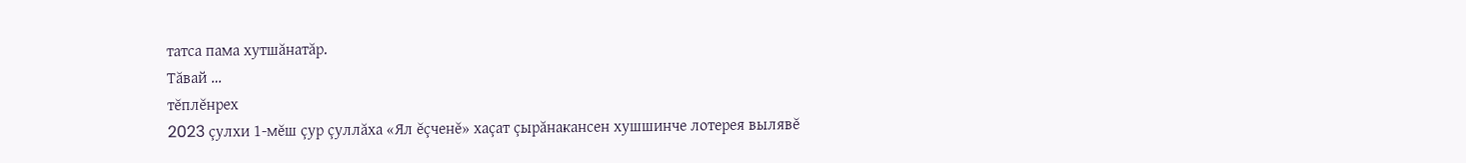татса пама хутшăнатăр.
Тăвай …
тĕплĕнрех
2023 çулхи 1-мĕш çур çуллăха «Ял ĕçченĕ» хаçат çырăнакансен хушшинче лотерея вылявĕ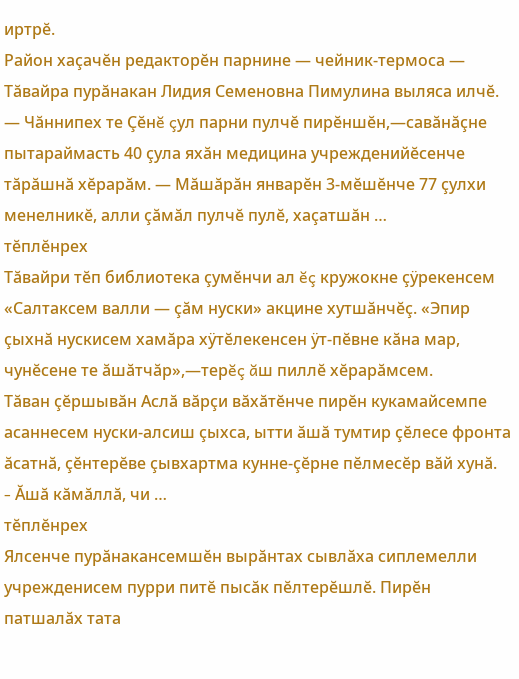иртрĕ.
Район хаçачĕн редакторĕн парнине — чейник-термоса — Тăвайра пурăнакан Лидия Семеновна Пимулина выляса илчĕ.
— Чăннипех те Çĕнĕ çул парни пулчĕ пирĕншĕн,—савăнăçне пытараймасть 40 çула яхăн медицина учрежденийĕсенче тăрăшнă хĕрарăм. — Мăшăрăн январĕн 3-мĕшĕнче 77 çулхи менелникĕ, алли çăмăл пулчĕ пулĕ, хаçатшăн …
тĕплĕнрех
Тăвайри тĕп библиотека çумĕнчи ал ĕç кружокне çÿрекенсем «Салтаксем валли — çăм нуски» акцине хутшăнчĕç. «Эпир çыхнă нускисем хамăра хÿтĕлекенсен ÿт-пĕвне кăна мар, чунĕсене те ăшăтчăр»,—терĕç ăш пиллĕ хĕрарăмсем.
Тăван çĕршывăн Аслă вăрçи вăхăтĕнче пирĕн кукамайсемпе асаннесем нуски-алсиш çыхса, ытти ăшă тумтир çĕлесе фронта ăсатнă, çĕнтерĕве çывхартма кунне-çĕрне пĕлмесĕр вăй хунă.
- Ăшă кăмăллă, чи …
тĕплĕнрех
Ялсенче пурăнакансемшĕн вырăнтах сывлăха сиплемелли учрежденисем пурри питĕ пысăк пĕлтерĕшлĕ. Пирĕн патшалăх тата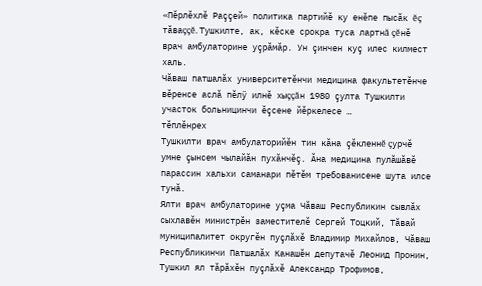«Пĕрлĕхлĕ Раççей» политика партийĕ ку енĕпе пысăк ĕç тăваççĕ. Тушкилте, ак, кĕске срокра туса лартнă çĕнĕ врач амбулаторине уçрăмăр. Ун çинчен куç илес килмест халь.
Чăваш патшалăх университетĕнчи медицина факультетĕнче вĕренсе аслă пĕлÿ илнĕ хыççăн 1980 çулта Тушкилти участок больницинчи ĕçсене йĕркелесе …
тĕплĕнрех
Тушкилти врач амбулаторийĕн тин кăна çĕкленнĕ çурчĕ умне çынсем чылайăн пухăнчĕç. Ăна медицина пулăшăвĕ парассин хальхи саманари пĕтĕм требованисене шута илсе тунă.
Ялти врач амбулаторине уçма Чăваш Республикин сывлăх сыхлавĕн министрĕн заместителĕ Сергей Тоцкий, Тăвай муниципалитет округĕн пуçлăхĕ Владимир Михайлов, Чăваш Республикинчи Патшалăх Канашĕн депутачĕ Леонид Пронин, Тушкил ял тăрăхĕн пуçлăхĕ Александр Трофимов,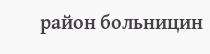район больницин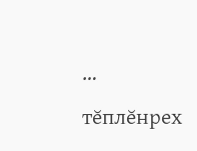…
тĕплĕнрех